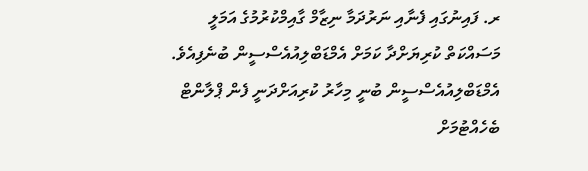ރ. ފައިނުގައި ފެނާއި ނަރުދަމާ ނިޒާމް ގާއިމްކުރުމުގެ އަމަލީ މަސައްކަތް ކުރިޔަށްދާ ކަމަށް އެމްޑަބްލިއުއެސްސީން ބުނެފިއެވެ.
އެމްޑަބްލިއުއެސްސީން ބުނީ މިހާރު ކުރިއަށްދަނީ ފެން ޕްލާންޓް ބެހެއްޓުމަށް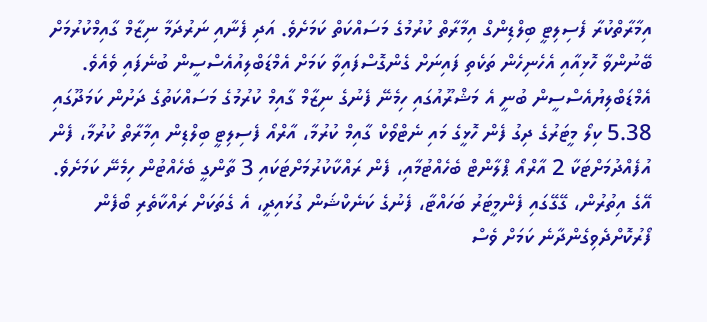އިމާރާތްކުރާ ފެސިލިޓީ ބިލްޑިންގް އިމާރާތް ކުރުމުގެ މަސައްކަތް ކަމަށެވެ. އަދި ފެނާއި ނަރުދަމާ ނިޒާމް ގާއިމްކުރުމަށް ބޭނުންވާ ހޮޅިއާއި އެހެނިހެން ތަކެތި ފައިނަށް ގެންގޮސްފައިވާ ކަމަށް އެމްޑަބްލިއުއެސްސީން ބުނެފައި ވެއެވެ.
އެމްޑަބްލިޔުއެސްސީން ބުނީ އެ މަޝްރޫއުގައި ހިމެނޭ ފެނުގެ ނިޒާމް ގާއިމް ކުރުމުގެ މަސައްކަތުގެ ދަށުން ކަމަދޫގައި 5.38 ކިލޯ މީޓަރުގެ ދިގު ފެން ހޮޅީގެ މައި ނެޓްވޯކް ގާއިމް ކުރުމާ، އާރްއޯ ފެސިލިޓީ ބިލްޑިން އިމާރާތް ކުރުމާ، ފެން އުފެއްދުމަށްޓަކާ 2 އާރްއޯ ޕްލާންޓް ބެހެއްޓުމާއި، ފެން ރައްކާކުރުމަށްޓަކައި 3 ތާންގީ ބެހެއްޓުން ހިމެނޭ ކަމަށެވެ.
އޭގެ އިތުރުން، ގޭގޭގައި ފެންމީޓަރު ބަހައްޓާ، ފެނުގެ ކަނެކްޝަން ގުޅައިދީ، އެ ގެތަކަށް ރައްކާތެރި ބޯފެން ފޯރުކޮށްދެވިގެންދާނެ ކަމަށް ވެސް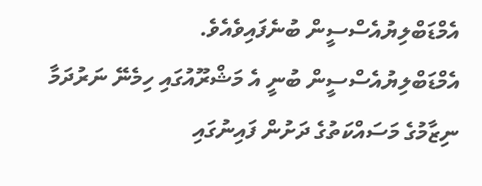އެމްޑަބްލިޔުއެސްސީން ބުނެފައިވެއެވެ.
އެމްޑަބްލިޔުއެސްސީން ބުނީ އެ މަޝްރޫއުގައި ހިމެނޭ ނަރުދަމާ ނިޒާމުގެ މަސައްކަތުގެ ދަށުން ފައިނުގައި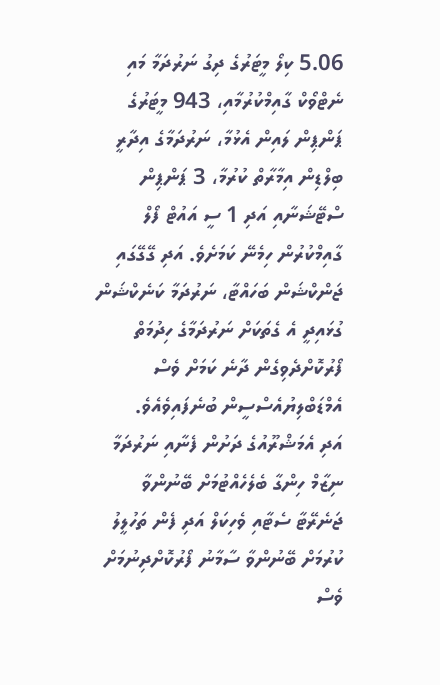5.06 ކިލޯ މީޓަރުގެ ދިގު ނަރުދަމާ މައި ނެޓްވޯކް ގާއިމްކުރުމާއި، 943 މީޓަރުގެ ޕަންޕިން ލައިން އެޅުމާ، ނަރުދަމާގެ އިދާރީ ބިލްޑިން އިމާރާތް ކުރުމާ، 3 ޕަންޕިން ސްޓޭޝަނާއި އަދި 1 ސީ އައުޓް ފޯލް ގާއިމްކުރުން ހިމެނޭ ކަމަށެވެ. އަދި ގޭގޭގައި ޖަންކްޝަން ބަހައްޓާ، ނަރުދަމާ ކަނެކްޝަން ގުޅައިދީ އެ ގެތަކަށް ނަރުދަމާގެ ހިދުމަތް ފޯރުކޮށްދެވިގެން ދާނެ ކަމަށް ވެސް އެމްޑަބްލިޔުއެސްސީން ބުނެފައިވެއެވެ.
އަދި އެމަޝްރޫއުގެ ދަށުން ފެނާއި ނަރުދަމާ ނިޒާމް ހިންގާ ބެލެހެއްޓުމަށް ބޭނުންވާ ޖަނެރޭޓާ ސެޓާއި ވެހިކަލް އަދި ފެން ތަހުލީލު ކުރުމަށް ބޭނުންވާ ސާމާނު ފޯރުކޮށްދިނުމަށް ވެސް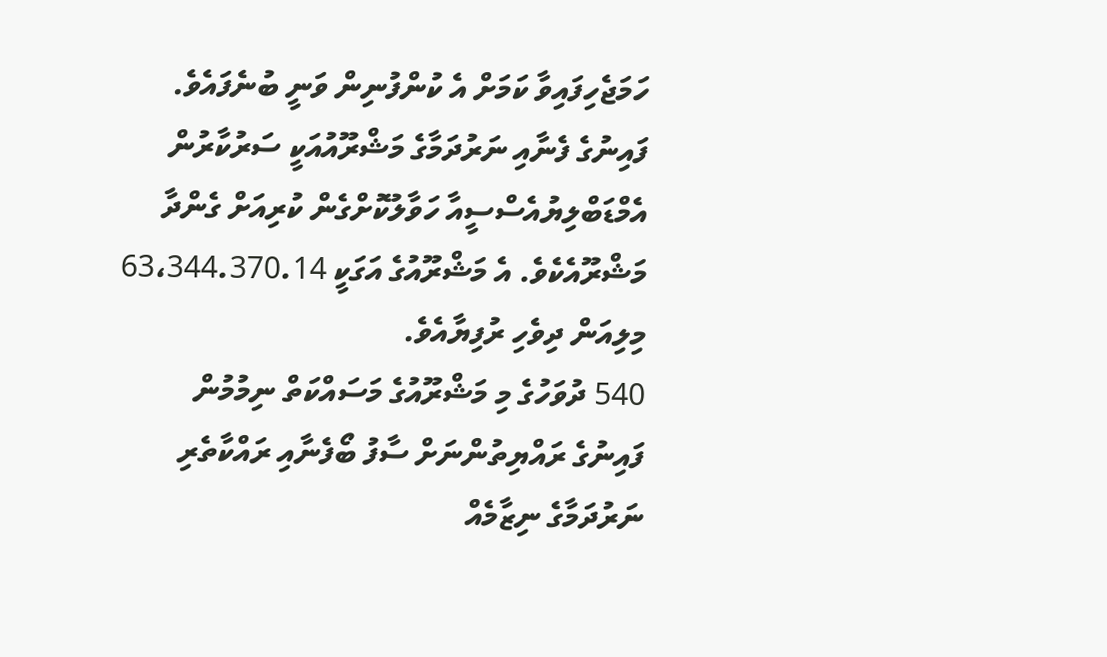ހަމަޖެހިފައިވާ ކަމަށް އެ ކުންފުނިން ވަނީ ބުނެފައެވެ.
ފައިނުގެ ފެނާއި ނަރުދަމާގެ މަޝްރޫއުއަކީ ސަރުކާރުން އެމްޑަބްލިޔުއެސްސީއާ ހަވާލުކޮށްގެން ކުރިއަށް ގެންދާ މަޝްރޫއެކެވެ. އެ މަޝްރޫއުގެ އަގަކީ 63،344.370.14 މިލިއަން ދިވެހި ރުފިޔާއެވެ.
540 ދުވަހުގެ މި މަޝްރޫއުގެ މަސައްކަތް ނިމުމުން ފައިނުގެ ރައްޔިތުންނަށް ސާފު ބޯފެނާއި ރައްކާތެރި ނަރުދަމާގެ ނިޒާމެއް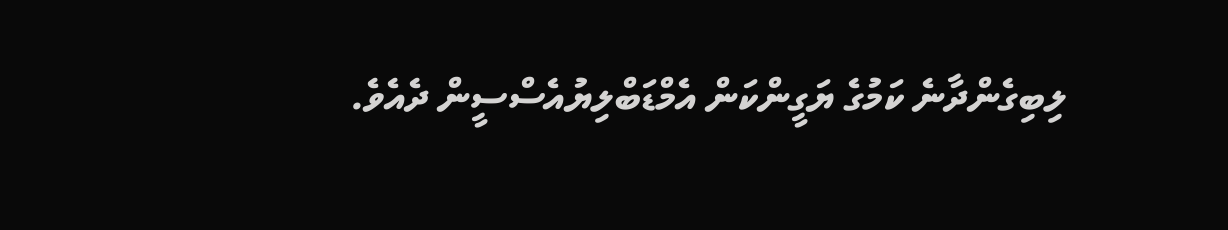ލިބިގެންދާނެ ކަމުގެ ޔަގީންކަން އެމްޑަބްލިޔުއެސްސީން ދެއެވެ.